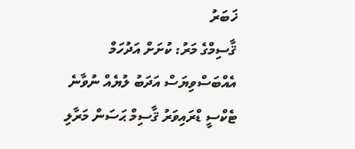ޚަބަރު
ޤާސިމްގެ މަރު: ކުށަށް އަދުހަމް އެއްބަސްވިޔަސް އަދަބު ލުޔެއް ނުވާނެ
ޓެކްސީ ޑްރައިވަރު ޤާސިމް ޙަސަން މަރާލި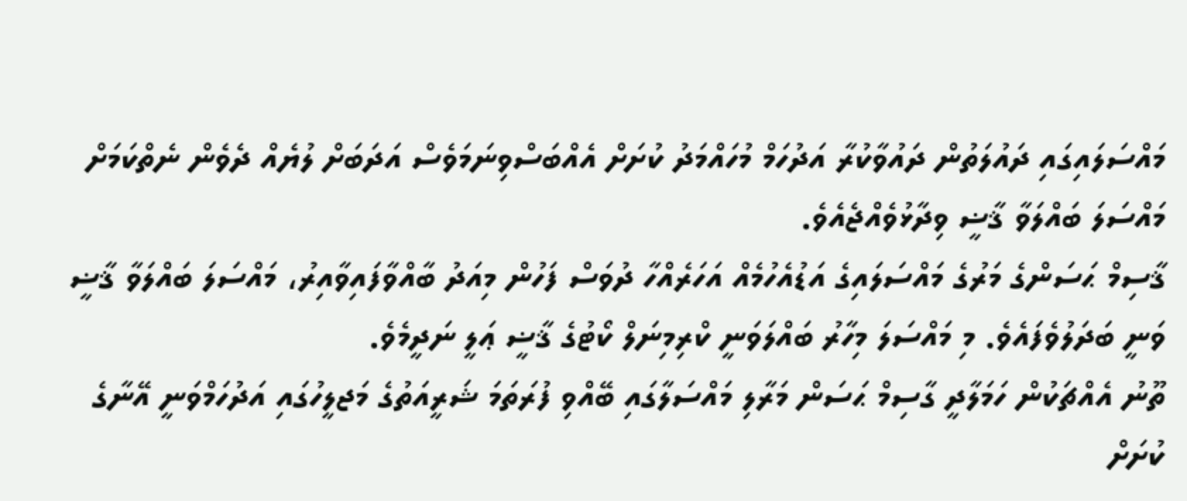މައްސަލައިގައި ދައުލަތުން ދައުވާކުރާ އަދުހަމް މުހައްމަދު ކުށަށް އެއްބަސްވިނަމަވެސް އަދަބަށް ލުޔެއް ދެވެން ނެތްކަމަށް މައްސަލަ ބައްލަވާ ޤާޟީ ވިދާޅުވެއްޖެއެވެ.
ޤާސިމް ޙަސަންގެ މަރުގެ މައްސަލައިގެ އަޑުއެހުމެއް އަހަރެއްހާ ދުވަސް ފަހުން މިއަދު ބާއްވާފައިވާއިރު، މައްސަލަ ބައްލަވާ ޤާޟީ ވަނީ ބަދަލުވެފައެވެ. މި މައްސަލަ މިހާރު ބައްލަވަނީ ކްރިމިނަލް ކޯޓުގެ ޤާޟީ ޢަލީ ނަދީމެވެ.
ތޫނު އެއްޗަކުން ހަމަލާދީ ގާސިމް ޙަސަން މަރާލި މައްސަލާގައި ބޭއްވި ފުރަތަމަ ޝަރީއަތުގެ މަޖލީހުގައި އަދުހަމްވަނީ އޭނާގެ ކުށަށް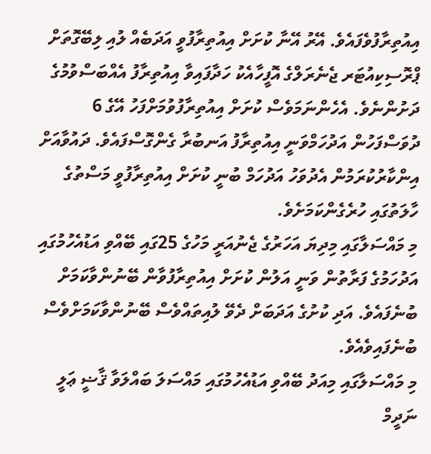އިއުތިރާފުވެފައެވެ. އޭރު އޭނާ ކުށަށް އިއުތިރާފުވީ އަދަބެއް ލުއި ލިބޭގޮތަށް ޕްރޮސިކިއުޓަރ ޖެނެރަލްގެ އޮފީހާއެކު ހަދާފައިވާ އިއުތިރާފު އެއްބަސްވުމުގެ ދަށުންނެވެ. އެހެންނަމަވެސް ކުށަށް އިއުތިރާފުވުމަށްފަހު އޭގެ 6 ދުވަސްފަހުން އަދުހަމްވަނީ އިއުތިރާފު އަނބުރާ ގެންގޮސްފައެވެ. ދައުވާއަށް އިންކާރުކުރަމުން އެދުވަހު އަދުހަމް ބުނީ ކުށަށް އިއުތިރާފުވީ މަސްތުގެ ހާލަތުގައި ހުރެގެންކަމަށެވެ.
މި މައްސަލާގައި މިދިޔަ އަހަރުގެ ޖެނުއަރީ މަހުގެ 25ގައި ބޭއްވި އަޑުއެހުމުގައި އަދުހަމުގެ ފަރާތުން ވަނީ އަލުން ކުށަށް އިއުތިރާފުވާން ބޭނުންވާކަމަށް ބުނެފައެވެ. އަދި ކުށުގެ އަދަބަށް ދެވޭ ލުއިތައްވެސް ބޭނުންވާކަމަށްވެސް ބުނެފައިވެއެވެ.
މި މައްސަލާގައި މިއަދު ބޭއްވި އަޑުއެހުމުގައި މައްސަލަ ބައްލަވާ ޤާޟީ ޢަލީ ނަދީމް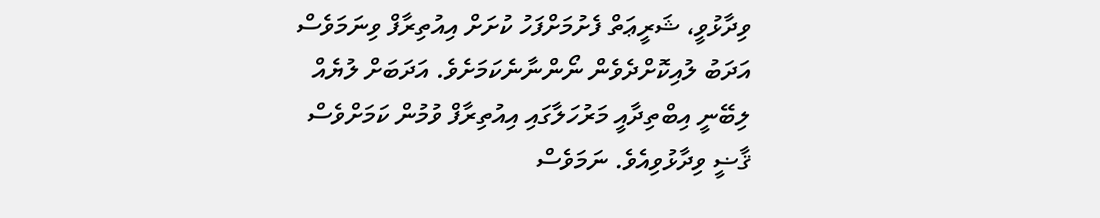ވިދާޅުވީ، ޝަރީޢަތް ފެށުމަށްފަހު ކުށަށް އިއުތިރާފް ވިނަމަވެސް އަދަބު ލުއިކޮށްދެވެން ނޯންނާނެކަމަށެވެ. އަދަބަށް ލުޔެއް ލިބޭނީ އިބްތިދާއީ މަރުހަލާގައި އިއުތިރާފް ވުމުން ކަމަށްވެސް ޤާޟީ ވިދާޅުވިއެވެ. ނަމަވެސް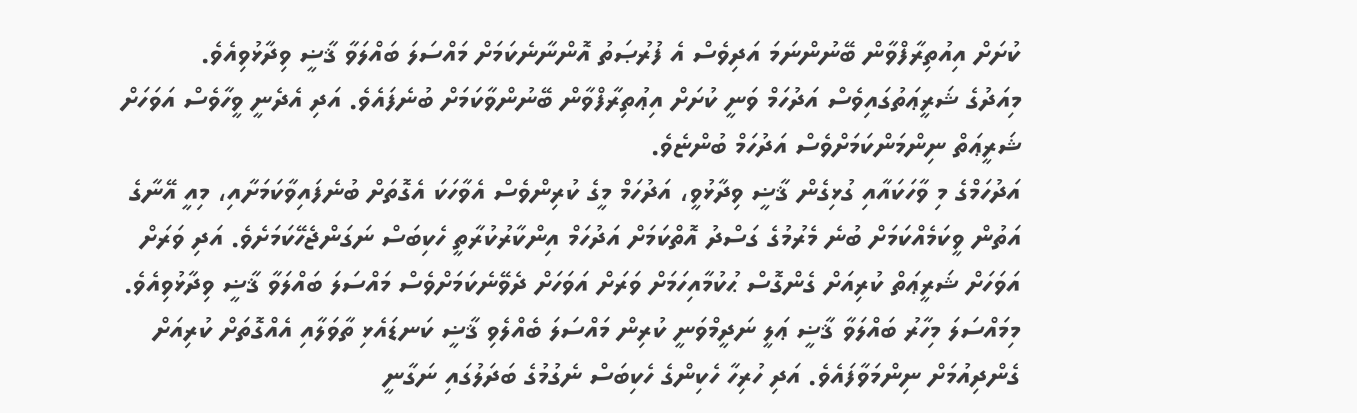ކުށަށް އިއުތިރާފްވާން ބޭނުންނަމަ އަދިވެސް އެ ފުރުޞަތު އޮންނާނެކަމަށް މައްސަލަ ބައްލަވާ ޤާޟީ ވިދާޅުވިއެވެ.
މިއަދުގެ ޝަރީޢަތުގައިވެސް އަދުހަމް ވަނީ ކުށަށް އިޢުތިރާފްވާން ބޭނުންވާކަމަށް ބުނެފައެވެ. އަދި އެދެނީ ވީހާވެސް އަވަހަށް ޝަރީޢަތް ނިންމަންކަމަށްވެސް އަދުހަމް ބުންޏެވެ.
އަދުހަމްގެ މި ވާހަކައާއި ގުޅިގެން ޤާޟީ ވިދާޅުވީ، އަދުހަމް މީގެ ކުރިންވެސް އެވާހަކަ އެގޮތަށް ބުނެފައިވާކަމަށާއި، މިއީ އޭނާގެ އަތުން ވީކަމެއްކަމަށް ބުނެ މެރުމުގެ ގަސްދު އޮތްކަމަށް އަދުހަމް އިންކާރުކުރާތީ ހެކިބަސް ނަގަންޖެހޭކަމަށެވެ. އަދި ވަރަށް އަވަހަށް ޝަރީޢަތް ކުރިއަށް ގެންގޮސް ޙުކުމާއިހަމަށް ވަރަށް އަވަހަށް ދެވޭނެކަމަށްވެސް މައްސަލަ ބައްލަވާ ޤާޟީ ވިދާޅުވިއެވެ.
މިމައްސަލަ މިހާރު ބައްލަވާ ޤާޟީ ޢަލީ ނަދީމްވަނީ ކުރިން މައްސަލަ ބެއްލެވި ޤާޟީ ކަނޑައެޅި ތާވަލާއި އެއްގޮތަށް ކުރިއަށް ގެންދިއުމަށް ނިންމަވާފައެވެ. އަދި ހުރިހާ ހެކިންގެ ހެކިބަސް ނެގުމުގެ ބަދަލުގައި ނަގާނީ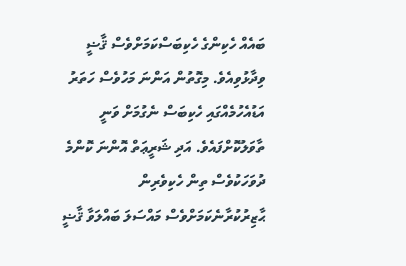ބައެއް ހެކިންގެ ހެކިބަސްކަމަށްވެސް ޤާޟީ ވިދާޅުވިއެވެ. މިގޮތުން އަންނަ މަހުވެސް ހަތަރު އަޑުއެހުމެއްގައި ހެކިބަސް ނެގުމަށް ވަނީ ތާވަލުކޮށްފައެވެ. އަދި ޝަރީޢަތް އޮންނަ ކޮންމެ ދުވަހަކުވެސް ތިން ހެކިވެރިން ޙާޒިރުކުރާނެކަމަށްވެސް މައްސަލަ ބައްލަވާ ޤާޟީ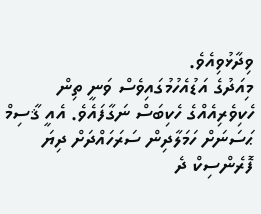ވިދާޅުވިއެވެ.
މިއަދުގެ އަޑުއެހުމުގައިވެސް ވަނީ ތިން ހެކިވެރިއެއްގެ ހެކިބަސް ނަގާފައެވެ. އެއީ ޤާސިމް ޙަސަނަށް ހަމަލާދިން ސަރަހައްދަށް ދިޔަ ފޮރެންސިކް ދެ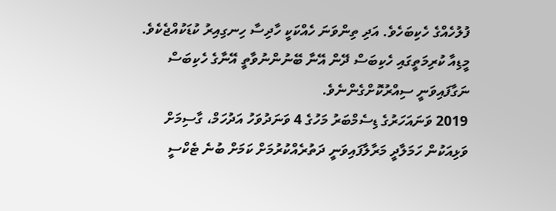ފުލުހެއްގެ ހެކިބަހެވެ. އަދި ތިންވަނަ ހެއްކަކީ ހާދިސާ ހިނގިއިރު ކުޑަކުއްޖެކެވެ. މީޑިއާ ކުރިމަތީގައި ހެކިބަސް ދޭން އޭނާ ބޭނުންނުވާތީ އޭނާގެ ހެކިބަސް ނަގާފައިވަނީ ސިއްރުކޮށްގެންނެވެ.
2019 ވަނައަހަރުގެ ޑިސެމްބަރު މަހުގެ 4 ވަނަދުވަހު އަދުހަމް، ގާސިމަށް ވަޅިއަކުން ހަމަލާދީ މަރާލާފައިވަނީ ދަތުރެއްކުރުމަށް ކަމަށް ބުނެ ޓެކްސީ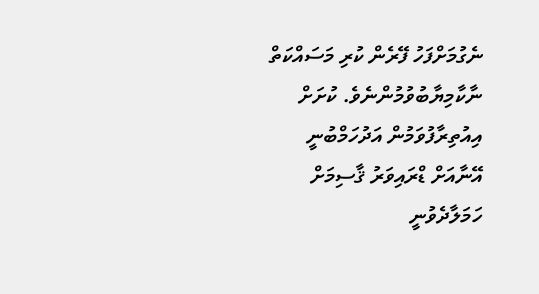ނެގުމަށްފަހު ފޭރެން ކުރި މަސައްކަތް ނާކާމިޔާބުވުމުންނެވެ. ކުށަށް އިއުތިރާފުވަމުން އަދުހަމްބުނީ އޭނާއަށް ޑްރައިވަރު ޤާސިމަށް ހަމަލާދެވުނީ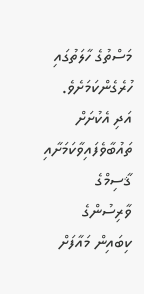މަސްތުގެ ހާލަތުގައި ހުރެގެންކަމަށެވެ. އަދި އެކުށަށް ތައުބާވެފައިވާކަމަށާއި ޤާސިމްގެ ވާރިސުންގެ ކިބައިން މައާފަށް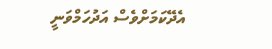އެދޭކަމަށްވެސް އަދުހަމްވަނީ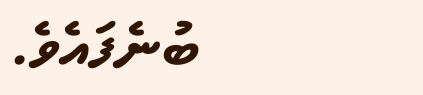ބުނެފައެވެ.